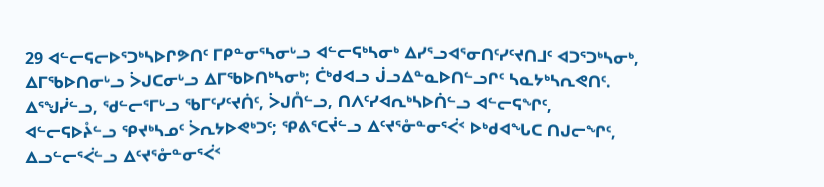29 ᐊᓪᓕᕋᓕᐅᕐᑐᒃᓴᐅᒋᕗᑎᑦ ᒥᑭᓐᓂᕐᓴᓂᒡᓗ ᐊᓪᓕᕋᒃᓴᓂᒃ ᐃᓯᕐᓗᐊᕐᓂᑎᑦᓯᑦᔪᑎᒧᑦ ᐊᑐᕐᑐᒃᓴᓂᒃ, ᐃᒥᖃᐅᑎᓂᒡᓗ ᐴᒍᑕᓂᒡᓗ ᐃᒥᖃᐅᑎᒃᓴᓂᒃ; ᑖᒃᑯᐊᓗ ᒎᓗᐃᓐᓇᐅᑎᓪᓗᒋᑦ ᓴᓇᔭᒃᓴᕆᕙᑎᑦ.
ᐃᕐᖑᓰᓪᓗ, ᖁᓪᓕᕐᒥᒡᓗ ᖃᒥᑦᓯᑦᔪᑏᑦ, ᐴᒍᑍᓪᓗ, ᑎᐱᑦᓯᐊᕆᒃᓴᐅᑏᓪᓗ ᐊᓪᓕᕋᖏᑦ, ᐊᓪᓕᕋᐅᔧᓪᓗ ᕿᔪᒃᓴᓄᑦ ᐴᕆᔭᐅᕙᒃᑐᑦ; ᕿᕕᕐᑕᔫᓪᓗ ᐃᑦᔪᕐᓁᓐᓂᕐᐹᑉ ᐅᒃᑯᐊᖓᑕ ᑎᒍᓕᖏᑦ, ᐃᓗᓪᓕᕐᐹᓪᓗ ᐃᑦᔪᕐᓁᓐᓂᕐᐹᑉ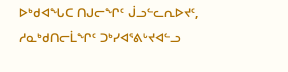ᐅᒃᑯᐊᖓᑕ ᑎᒍᓕᖏᑦ ᒎᓗᓪᓚᕆᐅᔪᑦ, ᓱᓇᒃᑯᑎᓕᒫᖏᑦ ᑐᒃᓯᐊᕐᕕᒡᔪᐊᓪᓗ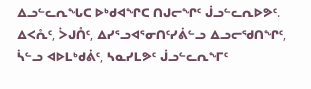ᐃᓗᓪᓚᕆᖓᑕ ᐅᒃᑯᐊᖏᑕ ᑎᒍᓕᖏᑦ ᒎᓗᓪᓚᕆᐅᕗᑦ.
ᐃᐸᕅᑦ, ᐴᒍᑍᑦ, ᐃᓯᕐᓗᐊᕐᓂᑎᑦᓯᕖᓪᓗ ᐃᓗᓕᖁᑎᖏᑦ, ᓵᓪᓗ ᐊᐅᒪᒃᑯᕖᑦ, ᓴᓇᓯᒪᕗᑦ ᒎᓗᓪᓚᕆᖕᒥᑦ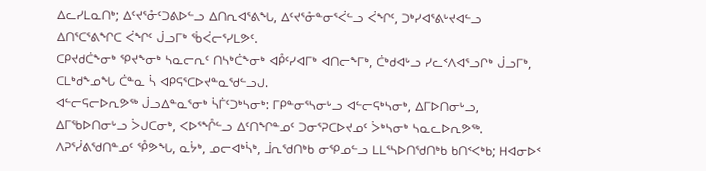ᐃᓚᓯᒪᓇᑎᒃ; ᐃᑦᔪᕐᓁᑦᑐᕕᐅᓪᓗ ᐃᑎᕆᐊᕐᕕᖓ, ᐃᑦᔪᕐᓁᓐᓂᕐᐹᓪᓗ ᐹᖏᑦ, ᑐᒃᓯᐊᕐᕕᒡᔪᐊᓪᓗ ᐃᑎᕐᑕᕐᕕᖏᑕ ᐹᖏᑦ ᒎᓗᒥᒃ ᖄᐹᓕᕐᓯᒪᕗᑦ.
ᑕᑭᔪᑯᑖᖕᓂᒃ ᕿᔪᖕᓂᒃ ᓴᓇᓕᕆᑦ ᑎᓴᒃᑖᖕᓂᒃ ᐊᑬᑦᓯᐊᒥᒃ ᐊᑎᓕᖕᒥᒃ, ᑖᒃᑯᐊᒡᓗ ᓯᓚᑉᐱᐊᕐᓗᒋᒃ ᒎᓗᒥᒃ, ᑕᒪᒃᑯᖕᓄᖓ ᑖᓐᓇ ᓵ ᐊᑭᕋᕐᑕᐅᔪᓐᓇᖁᓪᓗᒍ.
ᐊᓪᓕᕋᓕᐅᕆᕗᖅ ᒎᓗᐃᓐᓇᕐᓂᒃ ᓵᒦᑦᑐᒃᓴᓂᒃ: ᒥᑭᓐᓂᕐᓴᓂᒡᓗ ᐊᓪᓕᕋᒃᓴᓂᒃ, ᐃᒥᐅᑎᓂᒡᓗ, ᐃᒥᖃᐅᑎᓂᒡᓗ ᐴᒍᑕᓂᒃ, ᐸᐅᕐᖎᓪᓗ ᐃᑦᑎᖏᓐᓄᑦ ᑐᓂᕐᕈᑕᐅᔪᓄᑦ ᐴᒃᓴᓂᒃ ᓴᓇᓚᐅᕆᕗᖅ.
ᐱᕈᕐᓰᕕᖁᑎᓐᓄᑦ ᕾᕗᖓ, ᓇᔮᒃ, ᓄᓕᐊᒃᓵᒃ, ᒨᕆᖁᑎᒃᑲ ᓂᕿᓄᓪᓗ ᒪᒪᕐᓴᐅᑎᖁᑎᒃᑲ ᑲᑎᑉᐸᒃᑲ; ᕼᐊᓂᐅᑉ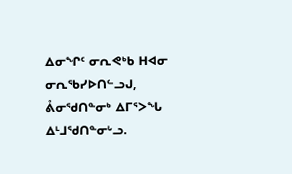ᐃᓂᖏᑦ ᓂᕆᕙᒃᑲ ᕼᐊᓂ ᓂᕆᖃᓯᐅᑎᓪᓗᒍ, ᕔᓂᖁᑎᓐᓂᒃ ᐃᒥᕐᐳᖓ ᐃᒻᒧᖁᑎᓐᓂᒡᓗ.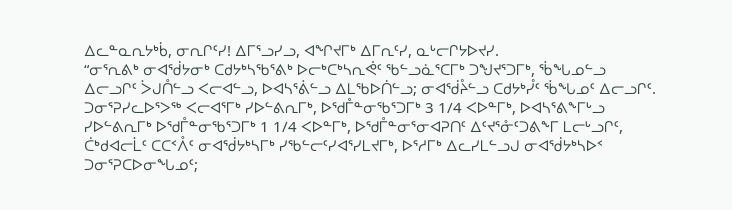ᐃᓚᓐᓇᕆᔭᒃᑳ, ᓂᕆᒋᑦᓯ! ᐃᒥᕐᓗᓯᓗ, ᐊᖏᔪᒥᒃ ᐃᒥᕆᑦᓯ, ᓇᒡᓕᒋᔭᐅᔪᓯ.
“ᓂᕐᕆᕕᒃ ᓂᐊᖂᔭᓂᒃ ᑕᑯᔭᒃᓴᖃᕐᕕᒃ ᐅᓕᒃᑕᒃᓴᕆᕚᑦ ᖃᓪᓗᓈᕐᑕᒥᒃ ᑐᖑᔪᕐᑐᒥᒃ, ᖄᖓᓄᓪᓗ ᐃᓕᓗᒋᑦ ᐴᒍᑍᓪᓗ ᐸᓕᐊᓪᓗ, ᐅᐊᓴᕐᕖᓪᓗ ᐃᒪᖃᐅᑏᓪᓗ; ᓂᐊᖂᔧᓪᓗ ᑕᑯᔭᒃᓮᑦ ᖄᖓᓄᑦ ᐃᓕᓗᒋᑦ.
ᑐᓂᕐᕈᓯᓚᐅᕐᐳᖅ ᐸᓕᐊᕐᒥᒃ ᓯᐅᓪᕕᕆᒥᒃ, ᐅᖁᒤᓐᓂᖃᕐᑐᒥᒃ 3 1/4 ᐸᐅᓐᒥᒃ, ᐅᐊᓴᕐᕕᖕᒥᒡᓗ ᓯᐅᓪᕕᕆᒥᒃ ᐅᖁᒤᓐᓂᖃᕐᑐᒥᒃ 1 1/4 ᐸᐅᓐᒥᒃ, ᐅᖁᒤᓐᓂᕐᓂᐊᕈᑎᑦ ᐃᑦᔪᕐᓁᑦᑐᕕᖕᒥ ᒪᓕᒡᓗᒋᑦ, ᑖᒃᑯᐊᓕᒫᑦ ᑕᑕᑉᐰᑦ ᓂᐊᖂᔭᒃᓴᒥᒃ ᓯᖃᓪᓕᑦᓯᐊᕐᓯᒪᔪᒥᒃ, ᐅᕐᓱᒥᒃ ᐃᓚᓯᒪᓪᓗᒍ ᓂᐊᖂᔭᒃᓴᐅᑉ ᑐᓂᕐᕈᑕᐅᓂᖓᓄᑦ;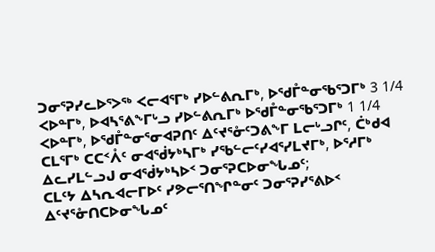ᑐᓂᕐᕈᓯᓚᐅᕐᐳᖅ ᐸᓕᐊᕐᒥᒃ ᓯᐅᓪᕕᕆᒥᒃ, ᐅᖁᒤᓐᓂᖃᕐᑐᒥᒃ 3 1/4 ᐸᐅᓐᒥᒃ, ᐅᐊᓴᕐᕕᖕᒥᒡᓗ ᓯᐅᓪᕕᕆᒥᒃ ᐅᖁᒤᓐᓂᖃᕐᑐᒥᒃ 1 1/4 ᐸᐅᓐᒥᒃ, ᐅᖁᒤᓐᓂᕐᓂᐊᕈᑎᑦ ᐃᑦᔪᕐᓁᑦᑐᕕᖕᒥ ᒪᓕᒡᓗᒋᑦ, ᑖᒃᑯᐊ ᑕᒪᕐᒥᒃ ᑕᑕᑉᐰᑦ ᓂᐊᖂᔭᒃᓴᒥᒃ ᓯᖃᓪᓕᑦᓯᐊᕐᓯᒪᔪᒥᒃ, ᐅᕐᓱᒥᒃ ᐃᓚᓯᒪᓪᓗᒍ ᓂᐊᖂᔭᒃᓴᐅᑉ ᑐᓂᕐᕈᑕᐅᓂᖓᓄᑦ;
ᑕᒪᑦᔭ ᐃᓴᕆᐊᓕᒥᐅᑦ ᓯᕗᓕᕐᑎᖏᓐᓂᑦ ᑐᓂᕐᕈᓯᕐᕕᐅᑉ ᐃᑦᔪᕐᓁᑎᑕᐅᓂᖓᓄᑦ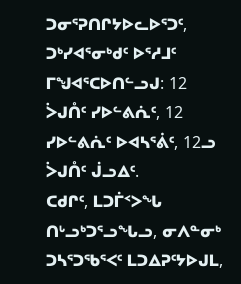ᑐᓂᕐᕈᑎᒋᔭᐅᓚᐅᕐᑐᑦ, ᑐᒃᓯᐊᕐᓂᒃᑯᑦ ᐅᕐᓱᒧᑦ ᒥᖑᐊᕐᑕᐅᑎᓪᓗᒍ: 12 ᐴᒍᑍᑦ ᓯᐅᓪᕕᕇᑦ, 12 ᓯᐅᓪᕕᕇᑦ ᐅᐊᓴᕐᕖᑦ, 12ᓗ ᐴᒍᑍᑦ ᒎᓗᐃᑦ.
ᑕᑯᒋᑦ, ᒪᑐᒦᑉᐳᖓ ᑎᒡᓗᒃᑐᕐᓗᖓᓗ, ᓂᐱᓐᓂᒃ ᑐᓴᕐᑐᖃᕐᐸᑦ ᒪᑐᐃᕈᑦᔭᐅᒍᒪ,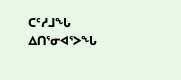ᑕᑦᓱᒧᖓ ᐃᑎᕐᓂᐊᕐᐳᖓ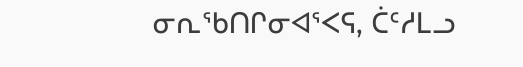ᓂᕆᖃᑎᒋᓂᐊᕐᐸᕋ, ᑖᑦᓱᒪᓗ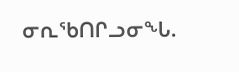ᓂᕆᖃᑎᒋᓗᓂᖓ.